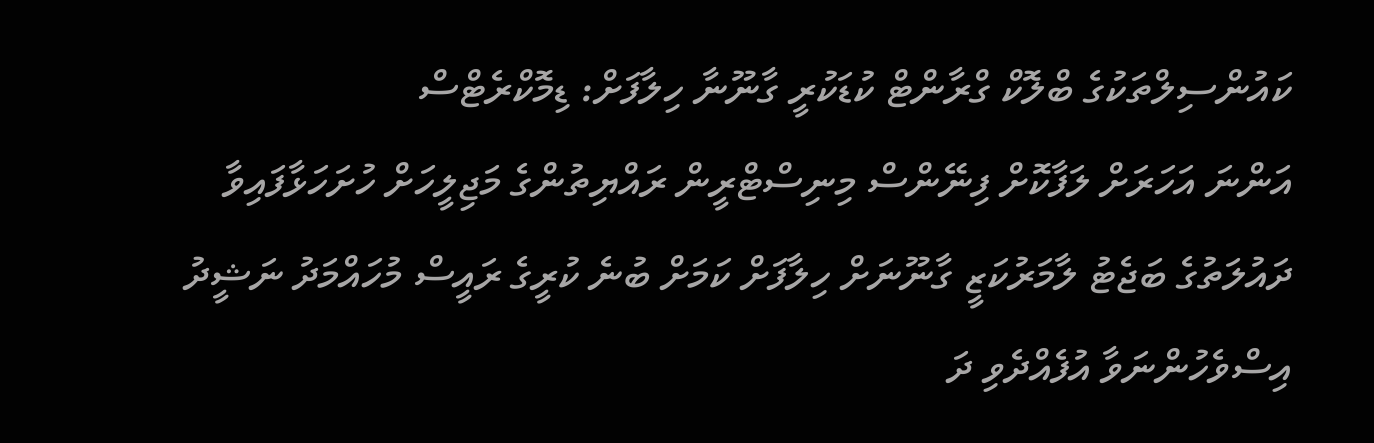ކައުންސިލްތަކުގެ ބްލޮކް ގްރާންޓް ކުޑަކުރީ ގާނޫނާ ހިލާފަށް: ޑިމޮކްރެޓްސް
އަންނަ އަހަރަށް ލަފާކޮށް ފިނޭންސް މިނިސްޓްރީން ރައްޔިތުންގެ މަޖިލީހަށް ހުށަހަޅާފައިވާ ދައުލަތުގެ ބަޖެޓު ލާމަރުކަޒީ ގާނޫނަށް ހިލާފަށް ކަމަށް ބުނެ ކުރީގެ ރައީސް މުހައްމަދު ނަޝީދު އިސްވެހުންނަވާ އުފެއްދެވި ދަ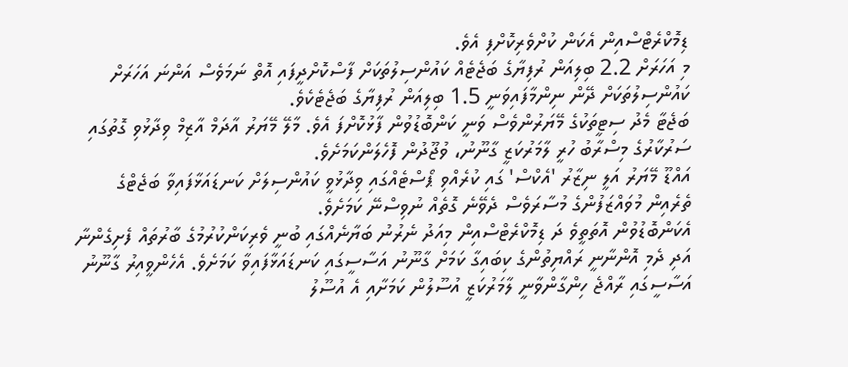ޑިމޮކްރެޓްސްއިން އެކަން ކުށްވެރިކޮށްފި އެވެ.
މި އަހަރަށް 2.2 ބިލިއަން ރުފިޔާގެ ބަޖެޓެއް ކައުންސިލުތަކަށް ފާސްކޮށްދީފައި އޮތް ނަމަވެސް އަންނަ އަހަރަށް ކައުންސިލުތަކަށް ދޭން ނިންމާފައިވަނީ 1.5 ބިލިއަން ރުފިޔާގެ ބަޖެޓެކެވެ.
ބަޖެޓާ މެދު ސިޓީތަކުގެ މޭޔަރުންވެސް ވަނީ ކަންބޮޑުވުން ފާޅުކޮށްފަ އެވެ. މާލޭ މޭޔަރު އާދަމް އާޒިމް ވިދާޅުވި ގޮތުގައި ސަރުކާރުގެ މިސްރާބު ހުރީ ލާމަރުކަޒީ ގާނޫނު، ވުޖޫދުން ފޮހެލަންކަމަށެވެ.
އައްޑޫ މޭޔަރު އަލީ ނިޒާރު 'އެކްސް' ގައި ކުރެއްވި ޕޯސްޓެއްގައި ވިދާޅުވީ ކައުންސިލަށް ކަނޑައަޅާފައިވާ ބަޖެޓްގެ ތެރެއިން މުވައްޒަފުންގެ މުސާރަވެސް ދެވޭނެ ގޮތެއް ނުވިސްނޭ ކަމަށެވެ.
އެކަންބޮޑުވުން އޮތަތީވެ ދަ ޑިމޮކްރެޓްސްއިން މިއަދު ނެރުނު ބަޔާނެއްގައި ބުނީ ވެރިކަންކުރުމުގެ ބާރުތައް ފެށިގެންނާ އަދި ދެމި އޮންނާނީ ރައްޔިތުންގެ ކިބައިގާ ކަމަށް ގާނޫނު އަސާސީގައި ކަނޑައަޅާފައިވާ ކަމަށެވެ. އެހެންވީއިރު ގާނޫނު އަސާސީގައި ރާއްޖެ ހިންގާންވާނީ ލާމަރުކަޒީ އުސޫލުން ކަމަށާއި އެ އުސޫލު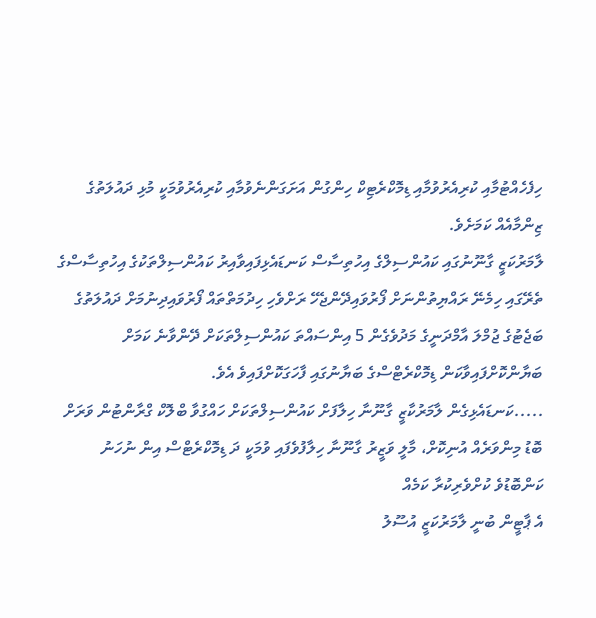ހިފެހެއްޓުމާއި ކުރިއެރުވުމާއި ޑިމޮކްރެޓިކް ހިންގުން އަށަގަންނެވުމާއި ކުރިއެރުވުމަކީ މުޅި ދައުލަތުގެ ޒިންމާއެއް ކަމަށެވެ.
ލާމަރުކަޒީ ގާނޫނުގައި ކައުންސިލްގެ އިހުތިސާސް ކަނޑައެޅިފައިވާއިރު ކައުންސިލްތަކުގެ އިހުތިސާސްގެ ތެރޭގައި ހިމެނޭ ރައްޔިތުންނަށް ފޯރުވައިދޭންޖެހޭ ރަށްވެހި ހިދުމަތްތައް ފޯރުވައިދިނުމަށް ދައުލަތުގެ ބަޖެޓުގެ ޖުމްލަ އާމްދަނީގެ މަދުވެގެން 5 އިންސައްތަ ކައުންސިލްތަކަށް ދޭންވާނެ ކަމަށް ބަޔާންކޮށްފައިވާކަން ޑިމޮކްރެޓްސްގެ ބަޔާނުގައި ފާހަގަކޮށްފައިވެ އެވެ.
.....ކަނޑައެޅިގެން ލާމަރުކާޒީ ގާނޫނާ ހިލާފަށް ކައުންސިލްތަކަށް ހައްގުވާ ބްލޮކް ގްރާންޓުން ވަރަށް ބޮޑު މިންވަރެއް އުނިކޮށް، މާލީ ވަޒީރު ގާނޫނާ ހިލާފުވެފައި ވުމަކީ ދަ ޑިމޮކްރެޓްސް އިން ނުހަނު ކަންބޮޑުވެ ކުށްވެރިކުރާ ކަމެއް
އެ ޕާޓީން ބުނީ ލާމަރުކަޒީ އުސޫލު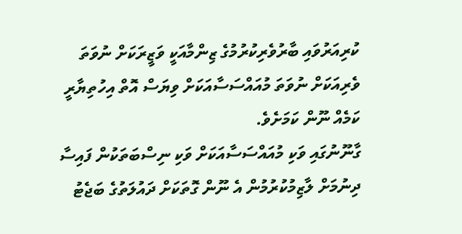ކުރިއަރުވައި ބާރުވެރިކުރުމުގެ ޒިންމާއަކީ ވަޒީރަކަށް ނުވަތަ ވެރިއަކަށް ނުވަތަ މުއައްސަސާއަކަށް ވިޔަސް އޮތް އިހުތިޔާރީ ކަމެއް ނޫން ކަމަށެވެ.
ގާނޫނުގައި ވަކި މުއައްސަސާއަކަށް ވަކި ނިސްބަތަކުން ފައިސާ ދިނުމަށް ލާޒިމުކުރުމުން އެ ނޫން ގޮތަކަށް ދައުލަތުގެ ބަޖެޓު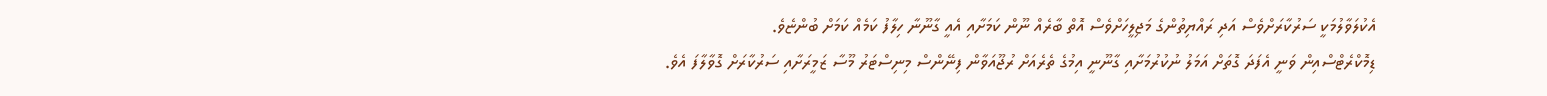އެކުލަވާލުމަކީ ސަރުކާރަށްވެސް އަދި ރައްޔިތުންގެ މަޖިލީހަށްވެސް އޮތް ބާރެއް ނޫން ކަމަށާއި އެއީ ގާނޫނާ ހިލާފު ކަމެއް ކަމަށް ބުންޏެވެ.
ޑިމޮކްރެޓްސްއިން ވަނީ އެފަދަ ގޮތަށް އަމަލު ނުކުރުމަށާއި ގާނޫނީ އިމުގެ ތެރެއަށް ރުޖޫއަވާން ފިނޭންސް މިނިސްޓަރު މޫސާ ޒަމީރަށާއި ސަރުކާރަށް ގޮވާލާފަ އެވެ.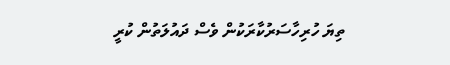ތިޔަ ހުރިހާސަރުކާރަކުން ވެސް ދައުލަތުން ކުރީ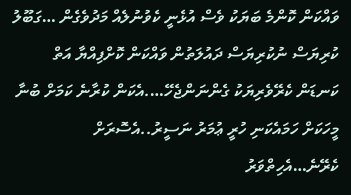ވައްކަން ކޮންމެ ބަޔަކު ވެސް އުޅެނީ ކެވުނުލެއް މަދުވެގެން …ގަބޫލު ކުރިޔަސް ނުކުރިޔަސް ދައުލަތުން ވައްކަން ކޮށްފިއްޔާ އަތް ކަނޑަން ކެރޭވެރިޔަކު ގެންނަންޖެހޭ….އެކަން ކުރާނެ ކަމަށް ބުނާ މީހަކަށް ހަމައެކަނި ހުރީ ޢުމަރު ނަސީރު..އެސޮރަށް ކެރޭނެ…އެހިތްވަރު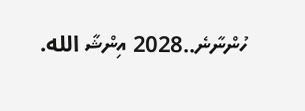ހުންނާނެ..2028 އިންޝާ الله.